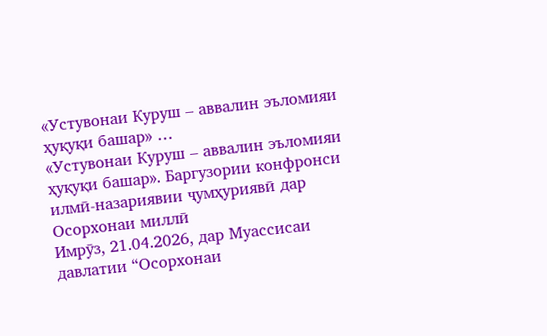«Устувонаи Куруш – аввалин эъломияи ҳуқуқи башар» …
«Устувонаи Куруш – аввалин эъломияи ҳуқуқи башар». Баргузории конфронси илмӣ-назариявии ҷумҳуриявӣ дар Осорхонаи миллӣ
Имрӯз, 21.04.2026, дар Муассисаи давлатии “Осорхонаи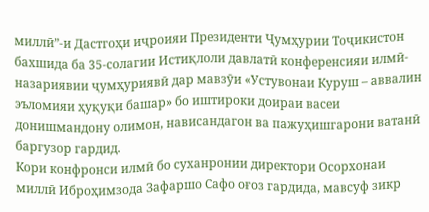миллӣ”-и Дастгоҳи иҷроияи Президенти Ҷумҳурии Тоҷикистон бахшида ба 35-солагии Истиқлоли давлатӣ конференсияи илмӣ-назариявии ҷумҳуриявӣ дар мавзӯи «Устувонаи Куруш – аввалин эъломияи ҳуқуқи башар» бо иштироки доираи васеи донишмандону олимон, нависандагон ва пажуҳишгарони ватанӣ баргузор гардид.
Кори конфронси илмӣ бо суханронии директори Осорхонаи миллӣ Иброҳимзода Зафаршо Сафо оғоз гардида, мавсуф зикр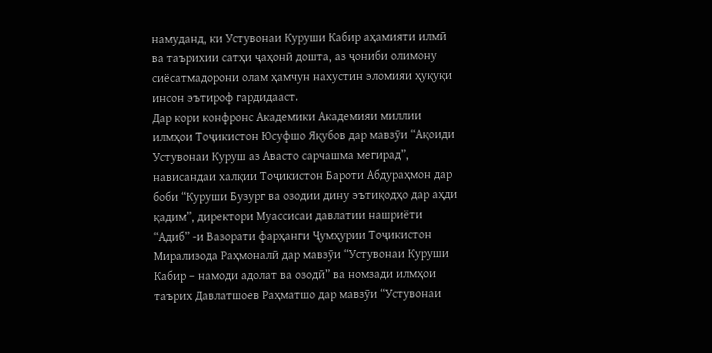намуданд, ки Устувонаи Куруши Кабир аҳамияти илмӣ ва таърихии сатҳи ҷаҳонӣ дошта, аз ҷониби олимону сиёсатмадорони олам ҳамчун нахустин эломияи ҳуқуқи инсон эътироф гардидааст.
Дар кори конфронс Академики Академияи миллии илмҳои Тоҷикистон Юсуфшо Яқубов дар мавзӯи “Ақоиди Устувонаи Куруш аз Авасто сарчашма мегирад”, нависандаи халқии Тоҷикистон Бароти Абдураҳмон дар боби “Куруши Бузург ва озодии дину эътиқодҳо дар аҳди қадим”, директори Муассисаи давлатии нашриёти “Адиб” -и Вазорати фарҳанги Ҷумҳурии Тоҷикистон Мирализода Раҳмоналӣ дар мавзӯи “Устувонаи Куруши Кабир – намоди адолат ва озодӣ” ва номзади илмҳои таърих Давлатшоев Раҳматшо дар мавзӯи “Устувонаи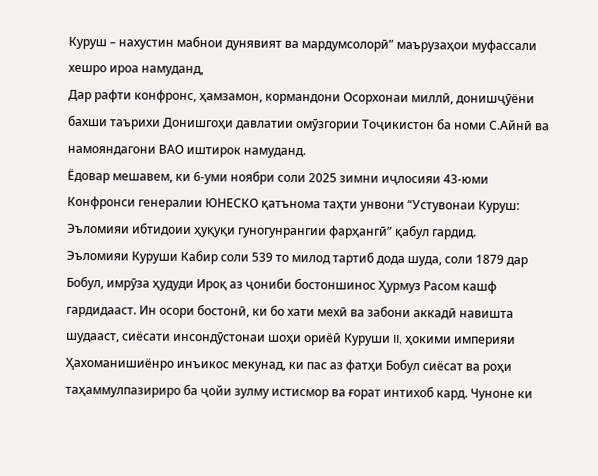Куруш – нахустин мабнои дунявият ва мардумсолорӣ” маърузаҳои муфассали хешро ироа намуданд,
Дар рафти конфронс, ҳамзамон, кормандони Осорхонаи миллӣ, донишҷӯёни бахши таърихи Донишгоҳи давлатии омӯзгории Тоҷикистон ба номи С.Айнӣ ва намояндагони ВАО иштирок намуданд.
Ёдовар мешавем, ки 6-уми ноябри соли 2025 зимни иҷлосияи 43-юми Конфронси генералии ЮНЕСКО қатънома таҳти унвони “Устувонаи Куруш: Эъломияи ибтидоии ҳуқуқи гуногунрангии фарҳангӣ” қабул гардид.
Эъломияи Куруши Кабир соли 539 то милод тартиб дода шуда, соли 1879 дар Бобул, имрӯза ҳудуди Ироқ аз ҷониби бостоншинос Ҳурмуз Расом кашф гардидааст. Ин осори бостонӣ, ки бо хати мехӣ ва забони аккадӣ навишта шудааст, сиёсати инсондӯстонаи шоҳи ориёӣ Куруши II, ҳокими империяи Ҳахоманишиёнро инъикос мекунад, ки пас аз фатҳи Бобул сиёсат ва роҳи таҳаммулпазириро ба ҷойи зулму истисмор ва ғорат интихоб кард. Чуноне ки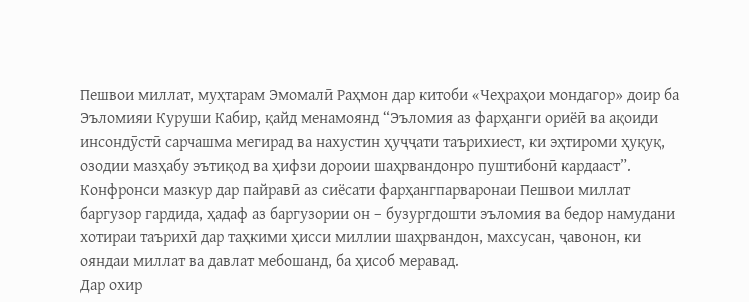Пешвои миллат, муҳтарам Эмомалӣ Раҳмон дар китоби «Чеҳраҳои мондагор» доир ба Эъломияи Куруши Кабир, қайд менамоянд “Эъломия аз фарҳанги ориёӣ ва ақоиди инсондӯстӣ сарчашма мегирад ва нахустин ҳуҷҷати таърихиест, ки эҳтироми ҳуқуқ, озодии мазҳабу эътиқод ва ҳифзи дороии шаҳрвандонро пуштибонӣ кардааст”.
Конфронси мазкур дар пайравӣ аз сиёсати фарҳангпарваронаи Пешвои миллат баргузор гардида, ҳадаф аз баргузории он – бузургдошти эъломия ва бедор намудани хотираи таърихӣ дар таҳкими ҳисси миллии шаҳрвандон, махсусан, ҷавонон, ки ояндаи миллат ва давлат мебошанд, ба ҳисоб меравад.
Дар охир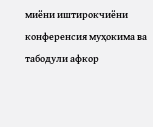миёни иштирокчиёни конференсия муҳокима ва табодули афкор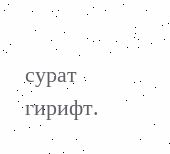сурат гирифт.